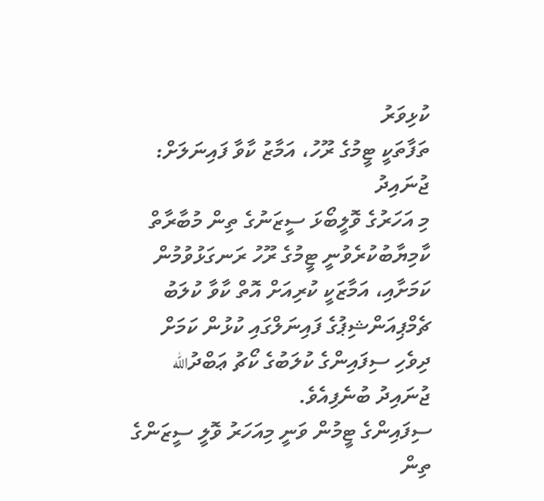ކުޅިވަރު
ތަފާތަކީ ޓީމުގެ ރޫހު، އަމާޒު ކާވާ ފައިނަލަށް: ޖުނައިދު
މި އަހަރުގެ ވޮލީބޯޅަ ސީޒަނުގެ ތިން މުބާރާތް ކާމިޔާބުކުރެވުނީ ޓީމުގެ ރޫހު ރަނގަޅުވުމުން ކަމަށާއި، އަމާޒަކީ ކުރިއަށް އޮތް ކާވާ ކުލަބު ޗެމްޕިއަންޝިޕުގެ ފައިނަލްގައި ކުޅުން ކަމަށް ދިވެހި ސިފައިންގެ ކުލަބުގެ ކޯޗު ޢަބްދުالله ޖުނައިދު ބުނެފިއެވެ.
ސިފައިންގެ ޓީމުން ވަނީ މިއަހަރު ވޮލީ ސީޒަންގެ ތިން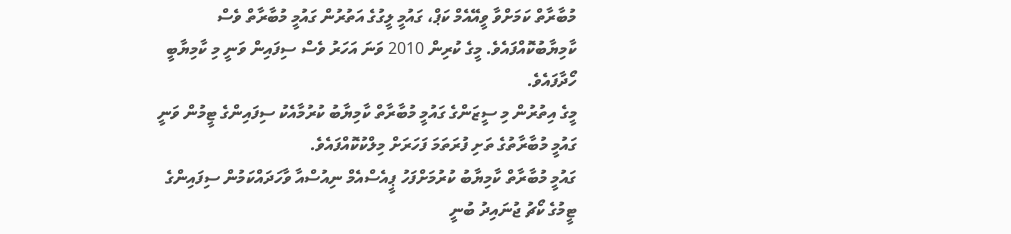މުބާރާތް ކަމަށްވާ ވީއޭއެމް ކަޕް، ގައުމީ ލީގުގެ އަތުރުން ގައުމީ މުބާރާތް ވެސް ކާމިޔާބުކޮއްފައެވެ. މީގެ ކުރިން 2010 ވަނަ އަހަރު ވެސް ސިފައިން ވަނީ މި ކާމިޔާބީ ހޯދާފައެވެ.
މީގެ އިތުރުން މި ސީޒަންގެ ގައުމީ މުބާރާތް ކާމިޔާބު ކުރުމާއެކު ސިފައިންގެ ޓީމުން ވަނީ ގައުމީ މުބާރާތުގެ ތަށި ފުރަތަމަ ފަހަރަށް މިލްކުކޮއްފައެވެ.
ގައުމީ މުބާރާތް ކާމިޔާބު ކުރުމަށްފަހު ޕީއެސްއެމް ނިއުސްއާ ވާހަދައްކަމުން ސިފައިންގެ ޓީމުގެ ކޯޗު ޖުނައިދު ބުނީ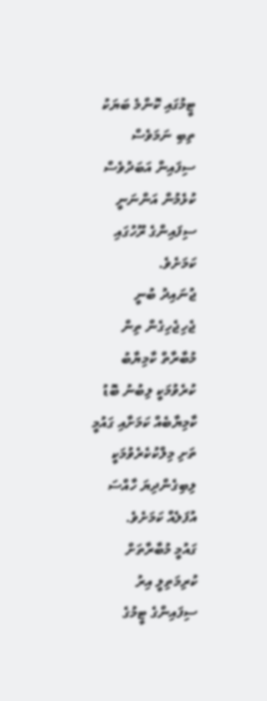ޓީމުގައި ކޮންމެ ބަޔަކު ތިބި ނަމަވެސް ސިފައިން އަބަދުވެސް ކުޅެމުން އަންނަނީ ސިފައިންގެ ރޫހުގައި ކަމަށެވެ.
ޖުނައިދު ބުނީ ޖެހިޖެހިގެން ތިން މުބާރާތް ކާމިޔާބު ކުރެވުމަކީ ލިބުނު ބޮޑު ކާމިޔާބެއް ކަމަށާއި ގައުމީ ތަށި މިލްކުކެރެވުމަކީ ލިބިގެންދިޔަ ހާއްސަ އުފަލެއް ކަމަށެވެ.
ގައުމީ މުބާރާތަށް ކުރިމަތިލީ އިރު ސިފައިންގެ ޓީމުގެ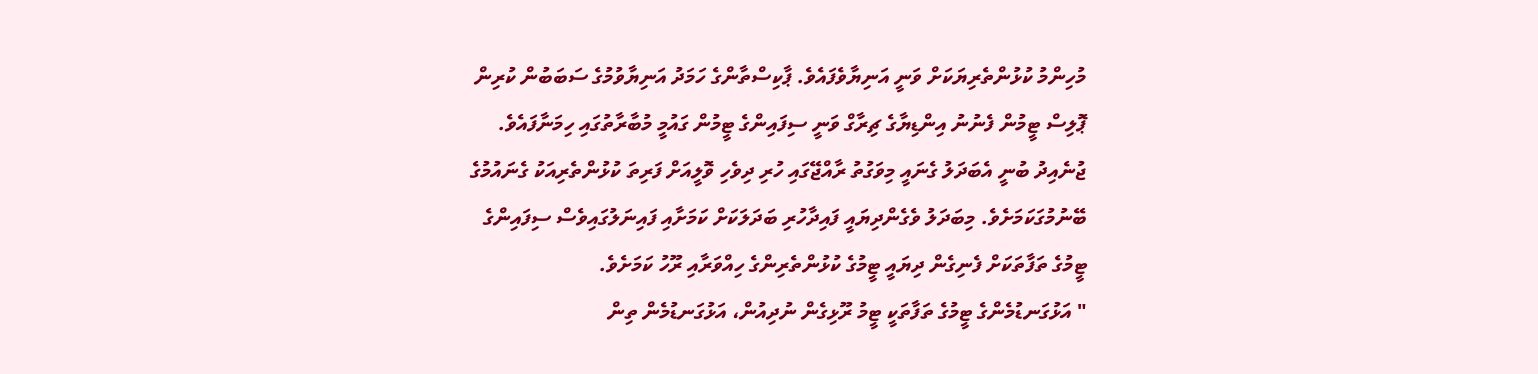މުހިންމު ކުޅުންތެރިޔަކަށް ވަނީ އަނިޔާވެފައެވެ. ޕާކިސްތާންގެ ހަމަދު އަނިޔާވުމުގެ ސަބަބުން ކުރިން ޕޮލިސް ޓީމުން ފެނުނު އިންޑިޔާގެ ޗިރާގް ވަނީ ސިފައިންގެ ޓީމުން ގައުމީ މުބާރާތުގައި ހިމަނާފައެވެ.
ޖުނެއިދު ބުނީ އެބަދަލު ގެނައީ މިވަގުތު ރާއްޖޭގައި ހުރި ދިވެހި ވޮލީއަށް ފަރިތަ ކުޅުންތެރިއަކު ގެނައުމުގެ ބޭނުމުގަކަމަށެވެ. މިބަދަލު ވެގެންދިޔައީ ފައިދާހުރި ބަދަލަކަށް ކަމަށާއި ފައިނަލުގައިވެސް ސިފައިންގެ ޓީމުގެ ތަފާތަކަށް ފެނިގެން ދިޔައީ ޓީމުގެ ކުޅުންތެރިންގެ ހިއްވަރާއި ރޫހު ކަމަށެވެ.
" އަޅުގަނޑުމެންގެ ޓީމުގެ ތަފާތަކީ ޓީމު ރޫޅިގެން ނުދިއުން، އަޅުގަނޑުމެން ތިން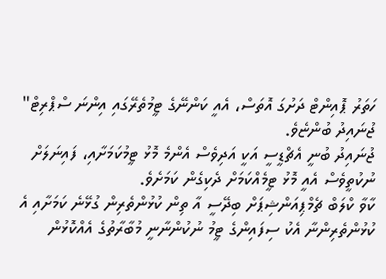ހަތަރު ޕޮއިންޓް ދަށުގަ އޮތަސް، އެއީ ކަންނޭގެ ޓީމުތެރޭގައި އިންނަ ސްޕްރިޓް" ޖުނައިދު ބުންޏެވެ.
ޖުނައިދު ބުނީ އެޗްޑީސީ އަކީ އަދިވެސް އެންމެ މޮޅު ޓީމުކަމަށާއި، ފައިނަލަށް ނުކުތީވެސް އެއީ މޮޅު ޓީމެއްކަމަށް ދެކިގެން ކަމަށެވެ.
ކާވާ ކްލަބް ޗެމްޕިއަންޝިޕަށް ބިދޭސީ އާ ތިން ކުޅުންތެރިން ގުޅޭނެ ކަމަށާއި އެ ކުޅުންތެރިންނާ އެކު ސިފައިންގެ ޓީމު ނުކުންނާނީ މުބާރާތުގެ އެއްކޮޅުން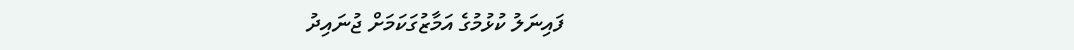ފައިނަލު ކުޅުމުގެ އަމާޒުގަކަމަށް ޖުނައިދު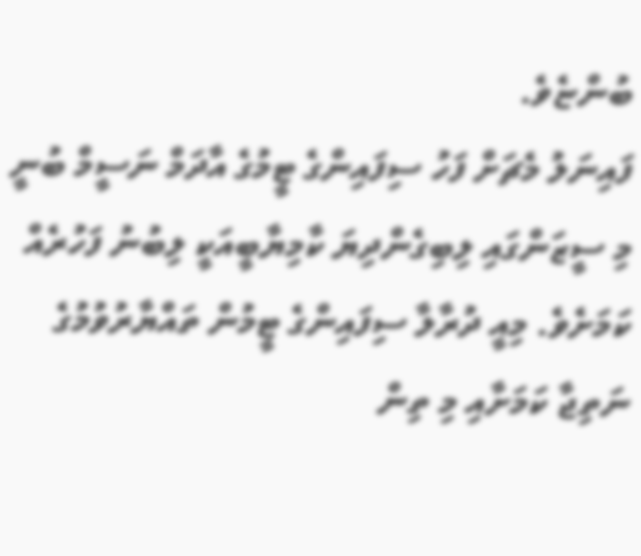ބުންޏެވެ.
ފައިނަލު މެޗަށް ފަހު ސިފައިންގެ ޓީމުގެ އާދަމް ނަސީމް ބުނީ މި ސީޒަންގައި ލިބިގެންދިޔަ ކާމިޔާބީއަކީ ލިބުނު ފަހުރެއް ކަމަށެވެ. މިއީ ދުރާލާ ސިފައިންގެ ޓީމުން ތައްޔާރުވުމުގެ ނަތިޖާ ކަމަށާއި މި ތިން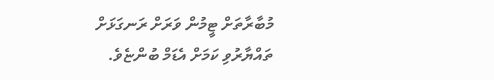މުބާރާތަށް ޓީމުން ވަރަށް ރަނގަޅަށް ތައްޔާރުވި ކަމަށް އެޑަމް ބުންޏެވެ.